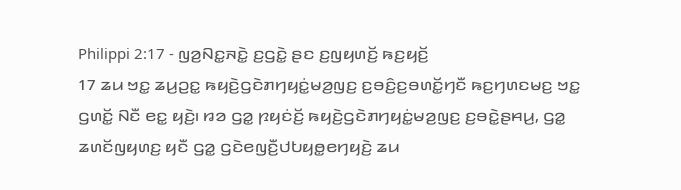Philippi 2:17 - ꤜꤤ꤬ꤡꤢ꤭ꤏꤢꤧ꤭ ꤢ꤬ꤞꤢꤧ꤭ ꤔꤢ ꤢ꤬ꤜꤟꤛꤢꤩ꤬ ꤒꤢ꤬ꤟꤢꤩ꤬
17 ꤘꤣ ꤠꤢ꤭ ꤘꤣ꤬ꤑꤢ꤭ ꤒꤟꤢꤧ꤬ꤞꤢꤧꤊꤚꤟꤢꤦ꤭ꤗꤤ꤬ꤜꤢ꤬ ꤢ꤬ꤋꤢꤨ꤬ꤢ꤬ꤋꤛꤢꤩ꤭ꤚꤢꤪ ꤒꤢ꤬ꤚꤛꤢꤗꤢ꤬ ꤠꤢ꤭ ꤞꤛꤢꤩ꤭ ꤡꤢꤪ ꤕꤢ꤭ ꤟꤢꤧ꤬꤯ ꤙꤤ ꤞꤤ꤭ ꤐꤟꤢꤦꤢꤩ꤬ ꤒꤟꤢꤧ꤬ꤞꤢꤧꤊꤚꤟꤢꤦ꤭ꤗꤤ꤬ꤜꤢ꤬ ꤢ꤬ꤋꤢꤧ꤭ꤔꤌꤣ꤬, ꤞꤤ꤭ ꤘꤛꤢꤩꤜꤟꤛꤢ꤬ ꤟꤢꤪ ꤞꤤ꤭ ꤞꤢꤧꤕꤜꤢꤪ꤬ꤓꤝꤟꤥ꤭ꤕꤚꤟꤢꤧ꤬ ꤘꤣ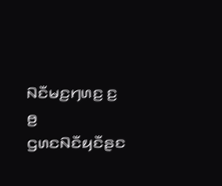ꤡꤢꤪꤗꤢ꤬ꤚꤛꤢ꤬ ꤢ꤬ ꤥ꤬ ꤞꤛꤢꤡꤢꤪꤟꤢꤪꤔꤢ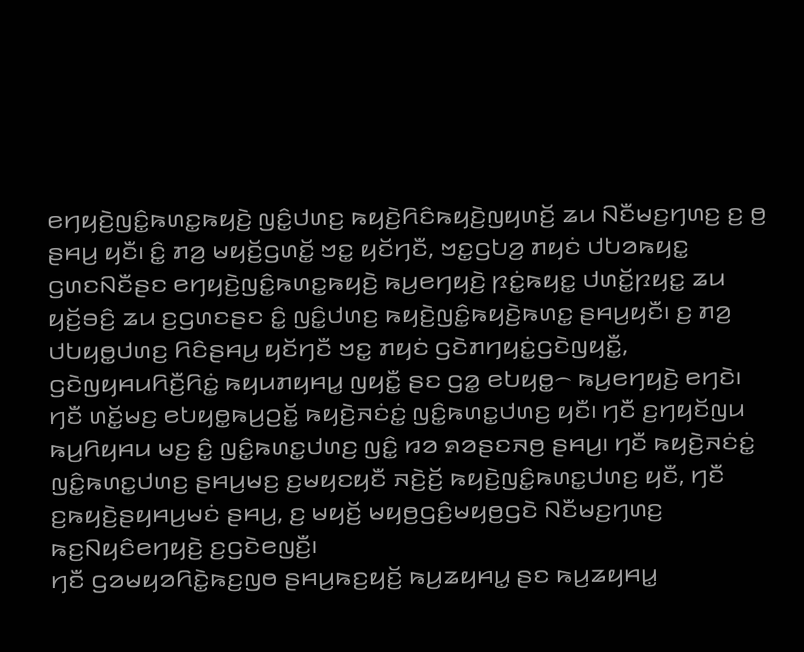ꤕꤚꤟꤢꤧ꤬ꤜꤢꤨ꤭ꤒꤛꤢ꤭ꤒꤟꤢꤧ꤬ ꤜꤢꤨ꤭ꤓꤛꤢ꤬ ꤒꤟꤢꤧ꤬ꤖꤢꤨꤒꤟꤢꤧ꤬ꤜꤟꤛꤢꤩ꤬ ꤘꤣ ꤡꤢꤪꤗꤢ꤬ꤚꤛꤢ꤬ ꤢ꤬ ꤥ꤬ ꤔꤌꤣ꤬ ꤟꤢꤪ꤯ ꤢꤨ꤭ ꤊꤤ꤬ ꤗꤟꤢꤩ꤬ꤞꤛꤢꤩ꤭ ꤠꤢ꤭ ꤟꤢꤩꤚꤢꤪ, ꤠꤢ꤭ꤞꤝꤤ꤬ ꤊꤟꤢꤦ ꤓꤝꤤꤒꤟꤢ꤭ ꤞꤛꤢꤡꤢꤪꤔꤢ ꤕꤚꤟꤢꤧ꤬ꤜꤢꤨ꤭ꤒꤛꤢ꤭ꤒꤟꤢꤧ꤬ ꤒꤣ꤬ꤕꤚꤟꤢꤧ꤬ ꤐꤢꤦ꤭ꤒꤟꤢ꤭ ꤓꤛꤢꤩ꤭ꤐꤟꤢ꤭ ꤘꤣ ꤟꤢꤩ꤬ꤋꤢꤨ꤬ ꤘꤣ ꤢ꤬ꤞꤛꤢꤔꤢ ꤢꤨ꤭ ꤜꤢꤨ꤭ꤓꤛꤢ꤬ ꤒꤟꤢꤧ꤬ꤜꤢꤨ꤭ꤒꤟꤢꤧ꤬ꤒꤛꤢ꤭ ꤔꤌꤣ꤬ꤟꤢꤪ꤯ ꤢ꤬ ꤊꤤ꤬ ꤓꤝꤟꤥ꤭ꤓꤛꤢ꤬ ꤖꤢꤨꤔꤌꤣ꤬ ꤟꤢꤩꤚꤢꤪ ꤠꤢ꤭ ꤊꤟꤢꤦ ꤞꤢꤧꤊꤚꤟꤢꤦ꤭ꤞꤢꤧꤜꤟꤢꤪ꤭, ꤞꤢꤧꤜꤟꤌꤣꤖꤢꤪ꤬ꤖꤢꤦ꤭ ꤒꤟꤣꤊꤟꤌꤣ꤭ ꤜꤟꤢꤪ꤭ ꤔꤢ ꤞꤤ꤭ ꤕꤝꤟꤥ꤭꤮ ꤒꤣ꤬ꤕꤚꤟꤢꤧ꤬ ꤕꤚꤢꤧ꤯
ꤚꤢꤪ ꤛꤢꤩ꤭ꤗꤢ꤬ ꤕꤝꤟꤥ꤭ꤒꤣ꤬ꤑꤢꤩ꤭ ꤒꤟꤢꤧ꤬ꤏꤢꤦꤢꤦ꤭ ꤜꤢꤨ꤭ꤒꤛꤢ꤭ꤓꤛꤢ꤬ ꤟꤢꤪ꤯ ꤚꤢꤪ ꤢ꤬ꤚꤟꤢꤩꤜꤣ ꤒꤣ꤬ꤖꤟꤌꤣ ꤗꤢ꤬ ꤢꤨ꤭ ꤜꤢꤨ꤭ꤒꤛꤢ꤭ꤓꤛꤢ꤬ ꤜꤢꤨ꤭ ꤙꤤ ꤎꤤꤔꤢꤏꤥ꤬ ꤔꤌꤣ꤬꤯ ꤚꤢꤪ ꤒꤟꤢꤧ꤬ꤏꤢꤦꤢꤦ꤭ ꤜꤢꤨ꤭ꤒꤛꤢ꤭ꤓꤛꤢ꤬ ꤔꤌꤣ꤬ꤗꤢ꤬ ꤢ꤬ꤗꤟꤢꤟꤢꤪ ꤏꤢꤧ꤬ꤢꤩ꤬ ꤒꤟꤢꤧ꤬ꤜꤢꤨ꤭ꤒꤛꤢ꤭ꤓꤛꤢ꤬ ꤟꤢꤪ, ꤚꤢꤪ ꤢ꤬ꤒꤟꤢꤧ꤬ꤔꤟꤌꤣ꤬ꤗꤢꤦ ꤔꤌꤣ꤬, ꤢ꤬ ꤗꤟꤢꤩ꤬ ꤗꤟꤥ꤬ꤞꤢꤨ꤬ꤗꤟꤥ꤬ꤞꤢꤧ ꤡꤢꤪꤗꤢ꤬ꤚꤛꤢ꤬ ꤒꤢ꤬ꤡꤟꤢꤨꤕꤚꤟꤢꤧ꤬ ꤢ꤬ꤞꤢꤧꤕꤜꤢꤪ꤬꤯
ꤚꤢꤪ ꤞꤤꤗꤟꤤꤖꤢꤧ꤭ꤒꤢ꤬ꤜꤥ ꤔꤌꤣ꤬ꤒꤢ꤬ꤟꤢꤩ꤬ ꤒꤣ꤬ꤘꤟꤌꤣ꤭ ꤔꤢ ꤒꤣ꤬ꤘꤟꤌꤣ꤭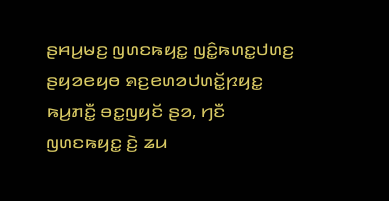ꤔꤌꤣ꤬ꤗꤢ꤬ ꤜꤛꤢꤒꤟꤢ꤭ ꤜꤢꤨ꤭ꤒꤛꤢ꤭ꤓꤛꤢ꤬ ꤔꤟꤤꤕꤟꤥ ꤎꤢ꤬ꤕꤛꤤꤓꤛꤢꤩ꤭ꤐꤟꤢ꤭ ꤒꤣ꤬ꤊꤢꤪ꤭ ꤋꤢ꤭ꤜꤟꤢꤩ ꤔꤤ, ꤚꤢꤪ ꤜꤛꤢꤒꤟꤢ꤭ ꤢꤧ꤬ ꤘꤣ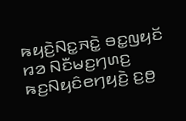ꤒꤟꤢꤧ꤬ꤡꤢ꤭ꤏꤢꤧ꤭ ꤋꤢ꤭ꤜꤟꤢꤩ ꤙꤤ ꤡꤢꤪꤗꤢ꤬ꤚꤛꤢ꤬ ꤒꤢ꤬ꤡꤟꤢꤨꤕꤚꤟꤢꤧ꤬ ꤢ꤬ꤥ꤬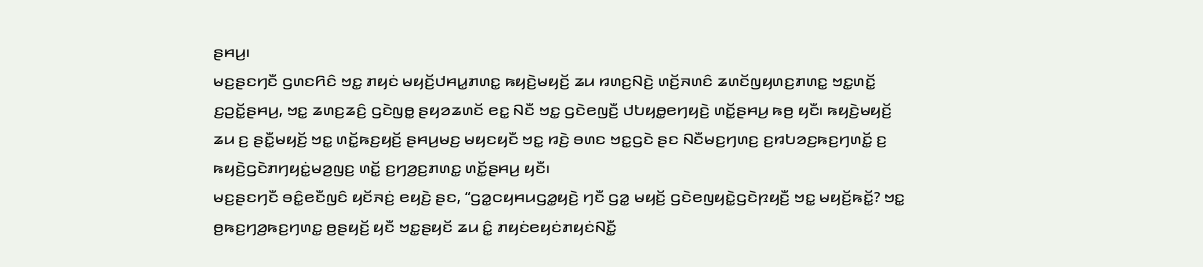ꤔꤌꤣ꤬꤯
ꤗꤢ꤬ꤔꤢꤚꤢꤪ ꤞꤛꤢꤖꤢꤨ ꤠꤢ꤭ ꤊꤟꤢꤦ ꤗꤟꤢꤩ꤬ꤓꤌꤣ꤭ꤊꤛꤢ꤭ ꤒꤟꤢꤧ꤬ꤗꤟꤢꤩ꤬ ꤘꤣ ꤙꤛꤢ꤬ꤡꤢꤧ꤬ ꤛꤢꤩ꤬ꤏꤛꤢꤨ ꤘꤛꤢꤩꤜꤟꤛꤢ꤬ꤊꤛꤢ꤭ ꤠꤢ꤭ꤛꤢꤩ꤭ ꤢ꤬ꤑꤢꤩ꤭ꤔꤌꤣ꤬, ꤠꤢ꤭ ꤘꤛꤢ꤬ꤘꤢꤨ꤬ ꤞꤢꤧꤜꤥ꤭ ꤔꤟꤤꤘꤛꤢꤩ ꤕꤢ꤭ ꤡꤢꤪ ꤠꤢ꤭ ꤞꤢꤧꤕꤜꤢꤪ꤬ ꤓꤝꤟꤥ꤭ꤕꤚꤟꤢꤧ꤬ ꤛꤢꤩ꤭ꤔꤌꤣ꤬ ꤒꤥ꤬ ꤟꤢꤪ꤯ ꤒꤟꤢꤧ꤬ꤗꤟꤢꤩ꤬ ꤘꤣ ꤢ꤬ ꤔꤢꤪ꤭ꤗꤟꤢꤩ꤬ ꤠꤢ꤭ ꤛꤢꤩ꤭ꤒꤢ꤬ꤟꤢꤩ꤬ ꤔꤌꤣ꤬ꤗꤢ꤬ ꤗꤟꤢꤟꤢꤪ ꤠꤢ꤭ ꤙꤢꤧ꤬ ꤋꤛꤢ ꤠꤢ꤭ꤞꤢꤧ ꤔꤢ ꤡꤢꤪꤗꤢ꤬ꤚꤛꤢ꤬ ꤢ꤬ꤙꤝꤤꤢ꤬ꤒꤢ꤬ꤚꤛꤢꤩ꤭ ꤢ꤬ ꤒꤟꤢꤧ꤬ꤞꤢꤧꤊꤚꤟꤢꤦ꤭ꤗꤤ꤬ꤜꤢ꤬ ꤛꤢꤩ꤭ ꤢ꤬ꤚꤤ꤬ꤢ꤬ꤊꤛꤢ꤭ ꤛꤢꤩ꤭ꤔꤌꤣ꤬ ꤟꤢꤪ꤯
ꤗꤢ꤬ꤔꤢꤚꤢꤪ ꤋꤢꤨ꤭ꤕꤢꤪꤜꤢꤨ ꤟꤢꤩꤏꤢꤦ꤬ ꤕꤟꤢꤧ꤬ ꤔꤢ, “ꤞꤤ꤭ꤍꤟꤌꤣꤞꤤ꤭ꤟꤢꤧ꤬ ꤚꤢꤪ ꤞꤤ꤭ ꤗꤟꤢꤩ꤬ ꤞꤢꤧꤕꤜꤟꤢꤧ꤭ꤞꤢꤧꤐꤟꤢꤪ꤬ ꤠꤢ꤭ ꤗꤟꤢꤩ꤬ꤒꤢꤩ꤭? ꤠꤢ꤭ ꤥ꤬ꤒꤢ꤬ꤚꤤ꤬ꤒꤢ꤬ꤚꤛꤢ꤭ ꤥ꤬ꤔꤟꤢꤩ꤬ ꤟꤢꤪ ꤠꤢ꤭ꤔꤟꤢꤩ ꤘꤣ ꤢꤨ꤭ ꤊꤟꤢꤦꤕꤟꤢꤦꤊꤟꤢꤦꤡꤢꤪ꤭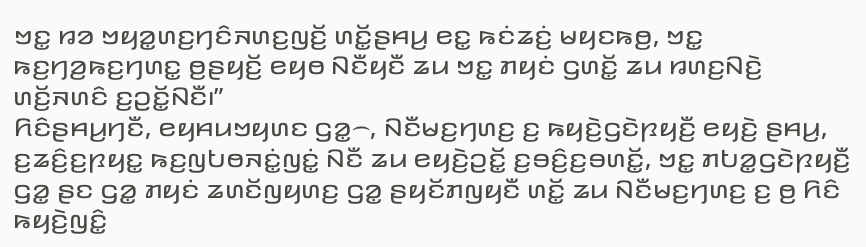ꤠꤢ꤭ ꤙꤤ ꤠꤟꤤ꤭ꤛꤢ꤬ꤚꤢꤨꤏꤛꤢ꤬ꤜꤢꤩ꤬ ꤛꤢꤩ꤭ꤔꤌꤣ꤬ ꤕꤢ꤭ ꤒꤢꤦꤘꤢꤦ꤬ ꤗꤟꤢꤒꤥ꤬, ꤠꤢ꤭ ꤒꤢ꤬ꤚꤤ꤬ꤒꤢ꤬ꤚꤛꤢ꤭ ꤥ꤬ꤔꤟꤢꤩ꤬ ꤕꤟꤥ ꤡꤢꤪꤟꤢꤪ ꤘꤣ ꤠꤢ꤭ ꤊꤟꤢꤦ ꤞꤛꤢꤩ꤭ ꤘꤣ ꤙꤛꤢ꤬ꤡꤢꤧ꤬ ꤛꤢꤩ꤬ꤏꤛꤢꤨ ꤢ꤬ꤑꤢꤩ꤭ꤡꤢꤪ꤯”
ꤖꤢꤨꤔꤌꤣ꤬ꤚꤢꤪ, ꤕꤟꤌꤣꤠꤟꤛꤢ ꤞꤤ꤭꤮, ꤡꤢꤪꤗꤢ꤬ꤚꤛꤢ꤬ ꤢ꤬ ꤒꤟꤢꤧ꤬ꤞꤢꤧꤐꤟꤢꤪ꤬ ꤕꤟꤢꤧ꤬ ꤔꤌꤣ꤬, ꤢ꤬ꤘꤢꤨ꤬ꤢ꤬ꤐꤟꤢ꤭ ꤒꤢ꤬ꤜꤝꤥꤏꤢꤦ꤭ꤜꤢꤦ꤭ ꤡꤢꤪ ꤘꤣ ꤕꤟꤢꤧ꤬ꤑꤢꤩ꤭ ꤢ꤬ꤋꤢꤨ꤬ꤢ꤬ꤋꤛꤢꤩ꤭, ꤠꤢ꤭ ꤊꤝꤤ꤭ꤞꤢꤧꤐꤟꤢꤪ꤬ ꤞꤤ꤭ ꤔꤢ ꤞꤤ꤭ ꤊꤟꤢꤦ ꤘꤛꤢꤩꤜꤟꤛꤢ꤬ ꤞꤤ꤭ ꤔꤟꤢꤩꤊꤜꤟꤢꤪ ꤛꤢꤩ꤭ ꤘꤣ ꤡꤢꤪꤗꤢ꤬ꤚꤛꤢ꤬ ꤢ꤬ ꤥ꤬ ꤖꤢꤨ ꤒꤟꤢꤧ꤬ꤜꤢꤨ꤭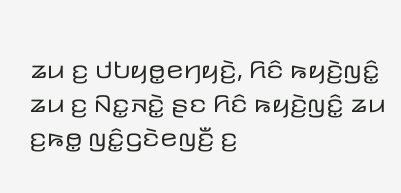ꤘꤣ ꤢ꤬ ꤓꤝꤟꤥ꤭ꤕꤚꤟꤢꤧ꤬, ꤖꤢꤨ ꤒꤟꤢꤧ꤬ꤜꤢꤨ꤭ ꤘꤣ ꤢ꤬ ꤡꤢ꤭ꤏꤢꤧ꤭ ꤔꤢ ꤖꤢꤨ ꤒꤟꤢꤧ꤬ꤜꤢꤨ꤭ ꤘꤣ ꤢ꤬ꤒꤥ꤭ ꤜꤢꤨ꤭ꤞꤢꤧꤕꤜꤢꤪ꤬ ꤢ꤬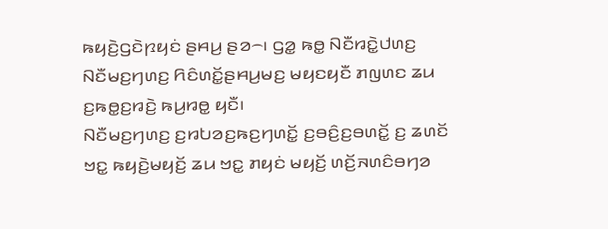ꤒꤟꤢꤧ꤬ꤞꤢꤧꤐꤟꤢꤦ ꤔꤌꤣ꤬ ꤔꤤ꤮꤯ ꤞꤤ꤭ ꤒꤥ꤭ ꤡꤢꤪꤙꤢꤧ꤭ꤓꤛꤢ꤬ ꤡꤢꤪꤗꤢ꤬ꤚꤛꤢ꤬ ꤖꤢꤨꤛꤢꤩ꤭ꤔꤌꤣ꤬ꤗꤢ꤬ ꤗꤟꤢꤟꤢꤪ ꤊꤜꤛꤢ ꤘꤣ ꤢ꤬ꤒꤥ꤭ꤢ꤬ꤙꤢꤧ꤬ ꤒꤣ꤬ꤙꤥ꤭ ꤟꤢꤪ꤯
ꤡꤢꤪꤗꤢ꤬ꤚꤛꤢ꤬ ꤢ꤬ꤙꤝꤤꤢ꤬ꤒꤢ꤬ꤚꤛꤢꤩ꤭ ꤢ꤬ꤋꤢꤨ꤬ꤢ꤬ꤋꤛꤢꤩ꤭ ꤢ꤬ ꤘꤛꤢꤩ ꤠꤢ꤭ ꤒꤟꤢꤧ꤬ꤗꤟꤢꤩ꤬ ꤘꤣ ꤠꤢ꤭ ꤊꤟꤢꤦ ꤗꤟꤢꤩ꤬ ꤛꤢꤩ꤬ꤏꤛꤢꤨꤋꤚꤤ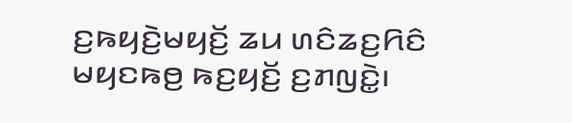ꤢ꤬ꤒꤟꤢꤧ꤬ꤗꤟꤢꤩ꤬ ꤘꤣ ꤛꤢꤨꤘꤢ꤬ꤖꤢꤨ ꤗꤟꤢꤒꤥ꤬ ꤒꤢ꤬ꤟꤢꤩ꤬ ꤢ꤬ꤊꤜꤢꤧ꤭꤯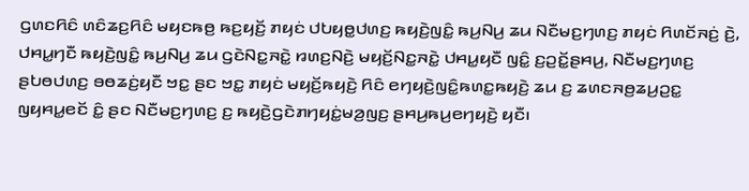ꤞꤛꤢꤖꤢꤨ ꤛꤢꤨꤘꤢ꤬ꤖꤢꤨ ꤗꤟꤢꤒꤥ꤬ ꤒꤢ꤬ꤟꤢꤩ꤬ ꤊꤟꤢꤦ ꤓꤝꤟꤥ꤭ꤓꤛꤢ꤬ ꤒꤟꤢꤧ꤬ꤜꤢꤨ꤭ ꤒꤣ꤬ꤡꤣ꤬ ꤘꤣ ꤡꤢꤪꤗꤢ꤬ꤚꤛꤢ꤬ ꤊꤟꤢꤦ ꤖꤛꤢꤩꤏꤢꤦ꤬ ꤢꤧ꤬, ꤓꤌꤣ꤭ꤚꤢꤪ ꤒꤟꤢꤧ꤬ꤜꤢꤨ꤭ ꤒꤣ꤬ꤡꤣ꤬ ꤘꤣ ꤞꤢꤧꤡꤢ꤭ꤏꤢꤧ꤭ ꤙꤛꤢ꤬ꤡꤢꤧ꤬ ꤗꤟꤢꤩ꤬ꤡꤢ꤭ꤏꤢꤧ꤭ ꤓꤌꤣ꤭ꤟꤢꤪ ꤜꤢꤨ꤭ ꤢ꤬ꤑꤢꤩ꤭ꤔꤌꤣ꤬, ꤡꤢꤪꤗꤢ꤬ꤚꤛꤢ꤬ ꤔꤝꤥꤓꤛꤢ꤬ ꤋꤥꤘꤢꤦ꤬ꤟꤢꤪ ꤠꤢ꤭ ꤔꤢ ꤠꤢ꤭ ꤊꤟꤢꤦ ꤗꤟꤢꤩ꤬ꤒꤟꤢꤧ꤬ ꤖꤢꤨ ꤕꤚꤟꤢꤧ꤬ꤜꤢꤨ꤭ꤒꤛꤢ꤭ꤒꤟꤢꤧ꤬ ꤘꤣ ꤢ꤬ ꤘꤛꤢꤏꤥ꤬ꤘꤣ꤬ꤑꤢ꤭ ꤜꤟꤌꤣ꤭ꤕꤢꤩ ꤢꤨ꤭ ꤔꤢ ꤡꤢꤪꤗꤢ꤬ꤚꤛꤢ꤬ ꤢ꤬ ꤒꤟꤢꤧ꤬ꤞꤢꤧꤊꤚꤟꤢꤦ꤭ꤗꤤ꤬ꤜꤢ꤬ ꤔꤌꤣ꤬ꤒꤣ꤬ꤕꤚꤟꤢꤧ꤬ ꤟꤢꤪ꤯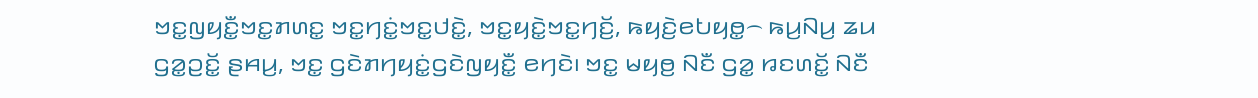ꤠꤢ꤭ꤜꤟꤢꤪ꤭ꤠꤢ꤭ꤊꤛꤢ꤭ ꤠꤢ꤭ꤚꤢꤦ꤭ꤠꤢ꤭ꤓꤢꤧ꤭, ꤠꤢ꤭ꤟꤢꤧ꤭ꤠꤢ꤭ꤚꤢꤩ꤬, ꤒꤟꤢꤧ꤬ꤕꤝꤟꤥ꤭꤮ ꤒꤣ꤬ꤡꤣ꤬ ꤘꤣ ꤞꤤ꤭ꤑꤢꤩ꤭ ꤔꤌꤣ꤬, ꤠꤢ꤭ ꤞꤢꤧꤊꤚꤟꤢꤦ꤭ꤞꤢꤧꤜꤟꤢꤪ꤭ ꤕꤚꤢꤧ꤯ ꤠꤢ꤭ ꤗꤟꤥ꤬ ꤡꤢꤪ ꤞꤤ꤭ ꤙꤢꤛꤢꤩ꤭ ꤡꤢꤪ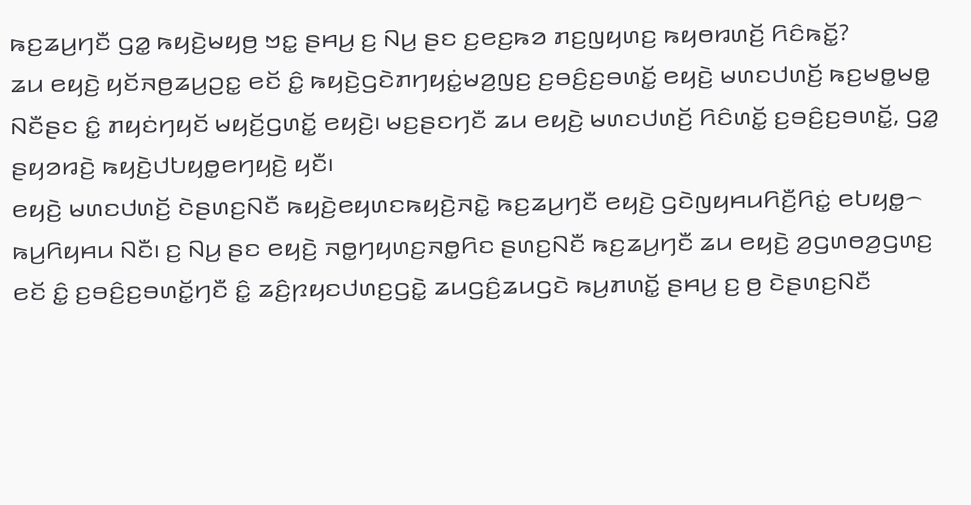ꤒꤢ꤬ꤘꤣ꤬ꤚꤢꤪ ꤞꤤ꤭ ꤒꤟꤢꤧ꤬ꤗꤟꤥ꤬ ꤠꤢ꤭ ꤔꤌꤣ꤬ ꤢ꤬ ꤡꤣ꤬ ꤔꤢ ꤢ꤬ꤕꤢ꤬ꤒꤤ ꤊꤢ꤬ꤜꤟꤛꤢ꤬ ꤒꤟꤥꤙꤛꤢꤩ꤬ ꤖꤢꤨꤒꤢꤩ꤭?
ꤘꤣ ꤕꤟꤢꤧ꤬ ꤟꤢꤩꤏꤥ꤬ꤘꤣ꤬ꤑꤢ꤭ ꤕꤢꤩ ꤢꤨ꤭ ꤒꤟꤢꤧ꤬ꤞꤢꤧꤊꤚꤟꤢꤦ꤭ꤗꤤ꤬ꤜꤢ꤬ ꤢ꤬ꤋꤢꤨ꤬ꤢ꤬ꤋꤛꤢꤩ꤭ ꤕꤟꤢꤧ꤬ ꤗꤛꤢꤓꤛꤢꤩ꤬ ꤒꤢ꤬ꤗꤥ꤭ꤗꤥ꤭ ꤡꤢꤪꤔꤢ ꤢꤨ꤭ ꤊꤟꤢꤦꤚꤟꤢꤩ ꤗꤟꤢꤩ꤬ꤞꤛꤢꤩ꤭ ꤕꤟꤢꤧ꤬꤯ ꤗꤢ꤬ꤔꤢꤚꤢꤪ ꤘꤣ ꤕꤟꤢꤧ꤬ ꤗꤛꤢꤓꤛꤢꤩ꤬ ꤖꤢꤨꤛꤢꤩ꤭ ꤢ꤬ꤋꤢꤨ꤬ꤢ꤬ꤋꤛꤢꤩ꤭, ꤞꤤ꤭ ꤔꤟꤤꤙꤢꤧ꤬ ꤒꤟꤢꤧ꤬ꤓꤝꤟꤥ꤭ꤕꤚꤟꤢꤧ꤬ ꤟꤢꤪ꤯
ꤕꤟꤢꤧ꤬ ꤗꤛꤢꤓꤛꤢꤩ꤬ ꤢꤧꤔꤛꤢ꤬ꤡꤢꤪ ꤒꤟꤢꤧ꤬ꤕꤟꤛꤢꤒꤟꤢꤧ꤬ꤏꤢꤧ꤭ ꤒꤢ꤬ꤘꤣ꤬ꤚꤢꤪ ꤕꤟꤢꤧ꤬ ꤞꤢꤧꤜꤟꤌꤣꤖꤢꤪ꤬ꤖꤢꤦ꤭ ꤕꤝꤟꤥ꤭꤮ ꤒꤣ꤬ꤖꤟꤌꤣ ꤡꤢꤪ꤯ ꤢ꤬ ꤡꤣ꤬ ꤔꤢ ꤕꤟꤢꤧ꤬ ꤏꤥ꤭ꤚꤟꤛꤢ꤬ꤏꤥ꤭ꤖꤢ ꤔꤛꤢ꤬ꤡꤢꤪ ꤒꤢ꤬ꤘꤣ꤬ꤚꤢꤪ ꤘꤣ ꤕꤟꤢꤧ꤬ ꤤ꤬ꤞꤛꤥꤤ꤬ꤞꤛꤢ꤬ ꤕꤢꤩ ꤢꤨ꤭ ꤢ꤬ꤋꤢꤨ꤬ꤢ꤬ꤋꤛꤢꤩ꤭ꤚꤢꤪ ꤢꤨ꤭ ꤘꤢꤨ꤬ꤐꤟꤢꤓꤛꤢ꤬ꤞꤢꤧ꤭ ꤘꤣꤞꤢꤨ꤬ꤘꤣꤞꤢꤧ ꤒꤣ꤬ꤊꤛꤢꤩ꤭ ꤔꤌꤣ꤬ ꤢ꤬ ꤥ꤬ ꤢꤧꤔꤛꤢ꤬ꤡꤢꤪ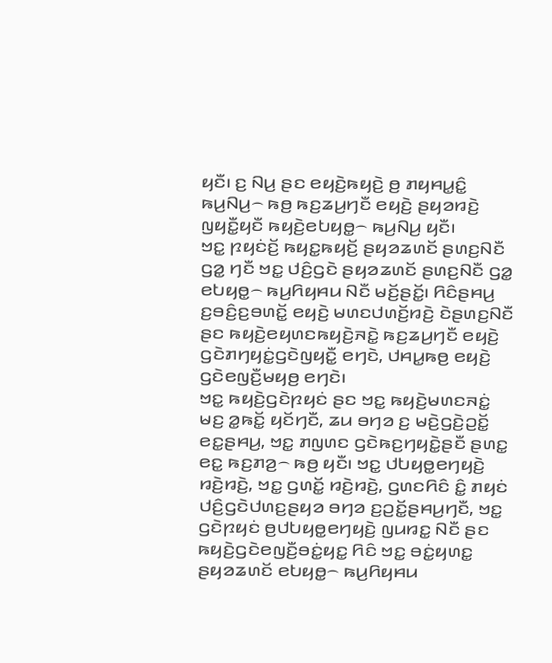ꤟꤢꤪ꤯ ꤢ꤬ ꤡꤣ꤬ ꤔꤢ ꤕꤟꤢꤧ꤬ꤒꤟꤢꤧ꤬ ꤥ꤬ ꤊꤟꤌꤣ꤭ꤢꤨ꤭ ꤒꤣ꤬ꤡꤣ꤬꤮ ꤒꤥ꤬ ꤒꤢ꤬ꤘꤣ꤬ꤚꤢꤪ ꤕꤟꤢꤧ꤬ ꤔꤟꤤꤙꤢꤧ꤬ ꤜꤟꤢꤪ꤭ꤟꤢꤪ ꤒꤟꤢꤧ꤬ꤕꤝꤟꤥ꤭꤮ ꤒꤣ꤬ꤡꤣ꤬ ꤟꤢꤪ꤯
ꤠꤢ꤭ ꤐꤟꤢꤦꤢꤩ꤬ ꤒꤟꤢ꤭ꤒꤟꤢꤩ꤬ ꤔꤟꤤꤘꤛꤢꤩ ꤔꤛꤢ꤬ꤡꤢꤪ ꤞꤤ꤭ ꤚꤢꤪ ꤠꤢ꤭ ꤓꤢꤨ꤬ꤞꤢꤧ ꤔꤟꤤꤘꤛꤢꤩ ꤔꤛꤢ꤬ꤡꤢꤪ ꤞꤤ꤭ ꤕꤝꤟꤥ꤭꤮ ꤒꤣ꤬ꤖꤟꤌꤣ ꤡꤢꤪ ꤗꤢꤩ꤬ꤔꤢꤩ꤭꤯ ꤖꤢꤨꤔꤌꤣ꤬ ꤢ꤬ꤋꤢꤨ꤬ꤢ꤬ꤋꤛꤢꤩ꤭ ꤕꤟꤢꤧ꤬ ꤗꤛꤢꤓꤛꤢꤩ꤬ꤙꤢꤧ꤬ ꤢꤧꤔꤛꤢ꤬ꤡꤢꤪ ꤔꤢ ꤒꤟꤢꤧ꤬ꤕꤟꤛꤢꤒꤟꤢꤧ꤬ꤏꤢꤧ꤭ ꤒꤢ꤬ꤘꤣ꤬ꤚꤢꤪ ꤕꤟꤢꤧ꤬ ꤞꤢꤧꤊꤚꤟꤢꤦ꤭ꤞꤢꤧꤜꤟꤢꤪ꤭ ꤕꤚꤢꤧ, ꤓꤌꤣ꤭ꤒꤥ꤬ ꤕꤟꤢꤧ꤬ ꤞꤢꤧꤕꤜꤢꤪ꤬ꤗꤟꤥ꤬ ꤕꤚꤢꤧ꤯
ꤠꤢ꤭ ꤒꤟꤢꤧ꤬ꤞꤢꤧꤐꤟꤢꤦ ꤔꤢ ꤠꤢ꤭ ꤒꤟꤢꤧ꤬ꤗꤛꤢꤏꤢꤦ꤭ ꤗꤢ꤬ ꤤ꤭ꤒꤢꤩ꤭ ꤟꤢꤩꤚꤢꤪ, ꤘꤣ ꤋꤚꤤ ꤢ꤬ ꤗꤢꤧ꤬ꤞꤢꤧ꤬ꤑꤢꤩ꤭ ꤕꤢ꤭ꤔꤌꤣ꤬, ꤠꤢ꤭ ꤊꤜꤛꤢ ꤞꤢꤧꤒꤢ꤬ꤚꤟꤢꤧ꤭ꤔꤢꤪ ꤔꤛꤢ꤭ ꤕꤢ꤭ ꤒꤢ꤬ꤊꤤ꤬꤮ ꤒꤥ꤬ ꤟꤢꤪ꤯ ꤠꤢ꤭ ꤓꤝꤟꤥ꤭ꤕꤚꤟꤢꤧ꤬ ꤙꤢꤧ꤬ꤙꤢꤧ꤬, ꤠꤢ꤭ ꤞꤛꤢꤩ꤭ ꤙꤢꤧ꤬ꤙꤢꤧ꤬, ꤞꤛꤢꤖꤢꤨ ꤢꤨ꤭ ꤊꤟꤢꤦ ꤓꤢꤨ꤬ꤞꤢꤧꤓꤛꤢ꤬ꤔꤟꤤ ꤋꤚꤤ ꤢ꤬ꤑꤢꤩ꤭ꤔꤌꤣ꤬ꤚꤢꤪ, ꤠꤢ꤭ ꤞꤢꤧꤐꤟꤢꤦ ꤥ꤬ꤓꤝꤟꤥ꤭ꤕꤚꤟꤢꤧ꤬ ꤜꤣꤙꤢ꤭ ꤡꤢꤪ ꤔꤢ ꤒꤟꤢꤧ꤬ꤞꤢꤧꤕꤜꤢꤪ꤬ꤋꤢꤦ꤭ꤟꤢ꤭ ꤖꤢꤨ ꤠꤢ꤭ ꤋꤢꤦ꤭ꤟꤛꤢ꤭ ꤔꤟꤤꤘꤛꤢꤩ ꤕꤝꤟꤥ꤭꤮ ꤒꤣ꤬ꤖꤟꤌꤣ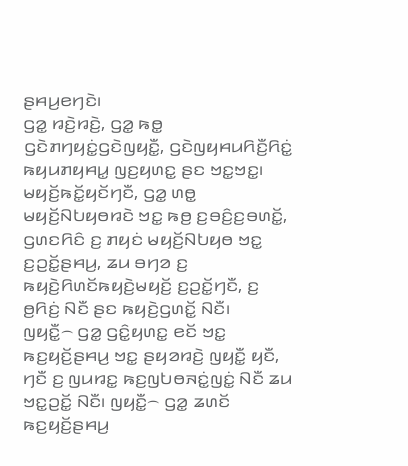ꤔꤌꤣ꤬ꤕꤚꤢꤧ꤯
ꤞꤤ꤭ ꤙꤢꤧ꤬ꤙꤢꤧ꤬, ꤞꤤ꤭ ꤒꤥ꤭ ꤞꤢꤧꤊꤚꤟꤢꤦ꤭ꤞꤢꤧꤜꤟꤢꤪ꤭, ꤞꤢꤧꤜꤟꤌꤣꤖꤢꤪ꤬ꤖꤢꤦ꤭ ꤒꤟꤣꤊꤟꤌꤣ꤭ ꤜꤢ꤬ꤟꤛꤢ꤭ ꤔꤢ ꤠꤢ꤭ꤠꤢ꤭꤯
ꤗꤟꤢꤩ꤬ꤒꤢꤩ꤭ꤟꤢꤩꤚꤢꤪ, ꤞꤤ꤭ ꤛꤥ꤭ ꤗꤟꤢꤩ꤬ꤡꤝꤟꤥꤙꤢꤧ ꤠꤢ꤭ ꤒꤥ꤬ ꤢ꤬ꤋꤢꤨ꤬ꤢ꤬ꤋꤛꤢꤩ꤭, ꤞꤛꤢꤖꤢꤨ ꤢ꤬ ꤊꤟꤢꤦ ꤗꤟꤢꤩ꤬ꤡꤝꤟꤥ ꤠꤢ꤭ ꤢ꤬ꤑꤢꤩ꤭ꤔꤌꤣ꤬, ꤘꤣ ꤋꤚꤤ ꤢ꤬ ꤒꤟꤢꤧ꤬ꤖꤛꤢꤩꤒꤟꤢꤧ꤬ꤗꤟꤢꤩ꤬ ꤢ꤬ꤑꤢꤩ꤭ꤚꤢꤪ, ꤢ꤬ ꤥ꤬ꤖꤢꤦ꤬ ꤡꤢꤪ ꤔꤢ ꤒꤟꤢꤧ꤬ꤞꤛꤢꤩ꤭ ꤡꤢꤪ꤯
ꤜꤟꤢꤪ꤭꤮ ꤞꤤ꤭ ꤞꤢꤨ꤭ꤟꤛꤢ꤭ ꤕꤢꤩ ꤠꤢ꤭ ꤒꤢ꤬ꤟꤢꤩ꤬ꤔꤌꤣ꤬ ꤠꤢ꤭ ꤔꤟꤤꤙꤢꤧ꤬ ꤜꤟꤢꤪ꤭ ꤟꤢꤪ, ꤚꤢꤪ ꤢ꤬ ꤜꤣꤙꤢ꤭ ꤒꤢ꤬ꤜꤝꤥꤏꤢꤦ꤭ꤜꤢꤦ꤭ ꤡꤢꤪ ꤘꤣ ꤠꤢ꤭ꤑꤢꤩ꤭ ꤡꤢꤪ꤯ ꤜꤟꤢꤪ꤭꤮ ꤞꤤ꤭ ꤘꤛꤢꤩ ꤒꤢ꤬ꤟꤢꤩ꤬ꤔꤌꤣ꤬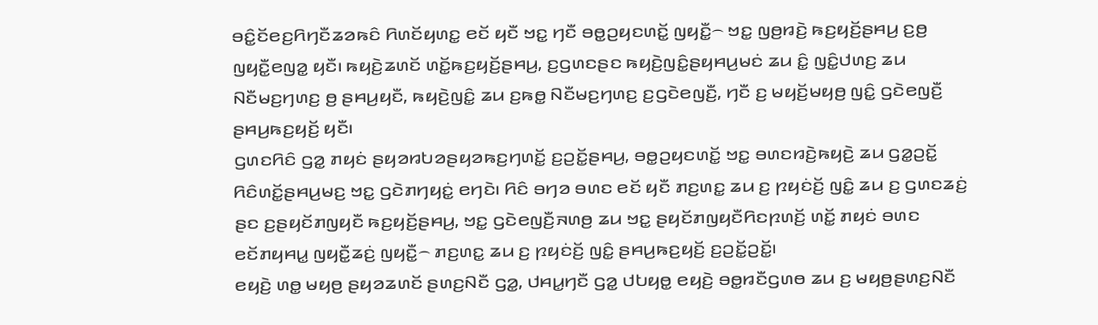ꤋꤢꤨ꤭ꤢꤩꤕꤢ꤬ꤖꤚꤢꤪꤘꤤꤒꤢꤨ ꤖꤛꤢꤩꤟꤛꤢ꤭ ꤕꤢꤩ ꤟꤢꤪ ꤠꤢ꤭ ꤚꤢꤪ ꤋꤥ꤭ꤑꤟꤢꤛꤢꤩ꤭ ꤜꤟꤢꤪ꤭꤮ ꤠꤢ꤭ ꤜꤥ꤬ꤙꤢꤧ꤬ ꤒꤢ꤬ꤟꤢꤩ꤬ꤔꤌꤣ꤬ ꤢ꤬ꤥ꤬ ꤜꤟꤢꤪ꤭ꤕꤜꤤ꤭ ꤟꤢꤪ꤯ ꤒꤟꤢꤧ꤬ꤘꤛꤢꤩ ꤛꤢꤩ꤭ꤒꤢ꤬ꤟꤢꤩ꤬ꤔꤌꤣ꤬, ꤢ꤬ꤞꤛꤢꤔꤢ ꤒꤟꤢꤧ꤬ꤜꤢꤨ꤭ꤔꤟꤌꤣ꤬ꤗꤢꤦ ꤘꤣ ꤢꤨ꤭ ꤜꤢꤨ꤭ꤓꤛꤢ꤬ ꤘꤣ ꤡꤢꤪꤗꤢ꤬ꤚꤛꤢ꤬ ꤥ꤬ ꤔꤌꤣ꤬ꤟꤢꤪ, ꤒꤟꤢꤧ꤬ꤜꤢꤨ꤭ ꤘꤣ ꤢ꤬ꤒꤥ꤭ ꤡꤢꤪꤗꤢ꤬ꤚꤛꤢ꤬ ꤢ꤬ꤞꤢꤧꤕꤜꤢꤪ꤬, ꤚꤢꤪ ꤢ꤬ ꤗꤟꤢꤩ꤬ꤗꤟꤥ꤬ ꤜꤢꤨ꤭ ꤞꤢꤧꤕꤜꤢꤪ꤬ ꤔꤌꤣ꤬ꤒꤢ꤬ꤟꤢꤩ꤬ ꤟꤢꤪ꤯
ꤞꤛꤢꤖꤢꤨ ꤞꤤ꤭ ꤊꤟꤢꤦ ꤔꤟꤤꤙꤝꤤꤔꤟꤤꤒꤢ꤬ꤚꤛꤢꤩ꤭ ꤢ꤬ꤑꤢꤩ꤭ꤔꤌꤣ꤬, ꤋꤥ꤭ꤑꤟꤢꤛꤢꤩ꤭ ꤠꤢ꤭ ꤋꤛꤢꤙꤢꤧ꤬ꤒꤟꤢꤧ꤬ ꤘꤣ ꤞꤤ꤭ꤑꤢꤩ꤭ ꤖꤢꤨꤛꤢꤩ꤭ꤔꤌꤣ꤬ꤗꤢ꤬ ꤠꤢ꤭ ꤞꤢꤧꤊꤚꤟꤢꤦ꤭ ꤕꤚꤢꤧ꤯ ꤖꤢꤨ ꤋꤚꤤ ꤋꤛꤢ ꤕꤢꤩ ꤟꤢꤪ ꤊꤢ꤬ꤛꤢ꤭ ꤘꤣ ꤢ꤬ ꤐꤟꤢꤦꤢꤩ꤬ ꤜꤢꤨ꤭ ꤘꤣ ꤢ꤬ ꤞꤛꤢꤘꤢꤦ꤬ ꤔꤢ ꤢ꤬ꤔꤟꤢꤩꤊꤜꤟꤢꤪ ꤒꤢ꤬ꤟꤢꤩ꤬ꤔꤌꤣ꤬, ꤠꤢ꤭ ꤞꤢꤧꤕꤜꤢꤪ꤬ꤏꤛꤥ꤬ ꤘꤣ ꤠꤢ꤭ ꤔꤟꤢꤩꤊꤜꤟꤢꤪꤖꤢꤐꤛꤢꤩ꤬ ꤛꤢꤩ꤭ ꤊꤟꤢꤦ ꤋꤛꤢ ꤕꤢꤩꤊꤟꤌꤣ꤭ ꤜꤟꤢꤪ꤭ꤘꤢꤦ꤬ ꤜꤟꤢꤪ꤭꤮ ꤊꤢ꤬ꤛꤢ꤭ ꤘꤣ ꤢ꤬ ꤐꤟꤢꤦꤢꤩ꤬ ꤜꤢꤨ꤭ ꤔꤌꤣ꤬ꤒꤢ꤬ꤟꤢꤩ꤬ ꤢ꤬ꤑꤢꤩ꤭ꤑꤢꤩ꤭꤯
ꤕꤟꤢꤧ꤬ ꤛꤥ꤭ ꤗꤟꤥ꤬ ꤔꤟꤤꤘꤛꤢꤩ ꤔꤛꤢ꤬ꤡꤢꤪ ꤞꤤ꤭, ꤓꤌꤣ꤭ꤚꤢꤪ ꤞꤤ꤭ ꤓꤝꤟꤥ꤭ ꤕꤟꤢꤧ꤬ ꤋꤥ꤭ꤙꤢꤪꤞꤛꤥ ꤘꤣ ꤢ꤬ ꤗꤟꤥ꤬ꤔꤛꤢ꤬ꤡꤢꤪ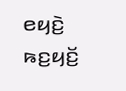ꤕꤟꤢꤧ꤬ ꤒꤢ꤬ꤟꤢꤩ꤬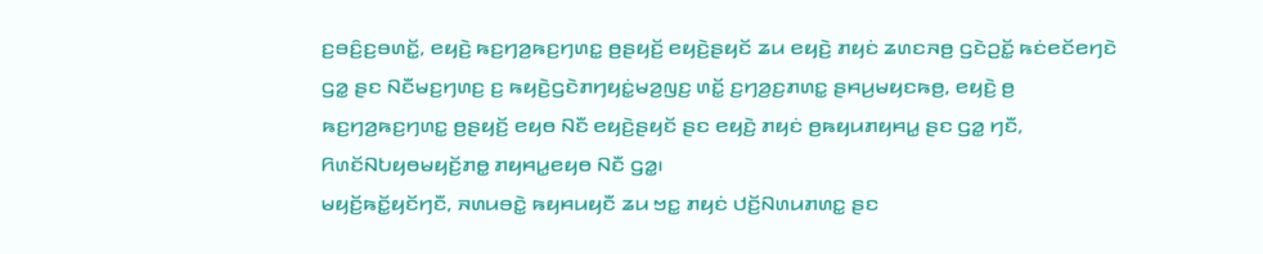ꤢ꤬ꤋꤢꤨ꤬ꤢ꤬ꤋꤛꤢꤩ꤭, ꤕꤟꤢꤧ꤬ ꤒꤢ꤬ꤚꤤ꤬ꤒꤢ꤬ꤚꤛꤢ꤭ ꤥ꤬ꤔꤟꤢꤩ꤬ ꤕꤟꤢꤧ꤬ꤔꤟꤢꤩ ꤘꤣ ꤕꤟꤢꤧ꤬ ꤊꤟꤢꤦ ꤘꤛꤢꤏꤥ꤬ ꤞꤢꤧꤑꤢꤩ꤭ ꤒꤢꤦꤕꤢꤩꤕꤚꤢꤧ ꤞꤤ꤭ ꤔꤢ ꤡꤢꤪꤗꤢ꤬ꤚꤛꤢ꤬ ꤢ꤬ ꤒꤟꤢꤧ꤬ꤞꤢꤧꤊꤚꤟꤢꤦ꤭ꤗꤤ꤬ꤜꤢ꤬ ꤛꤢꤩ꤭ ꤢ꤬ꤚꤤ꤬ꤢ꤬ꤊꤛꤢ꤭ ꤔꤌꤣ꤬ꤗꤟꤢꤒꤥ꤬, ꤕꤟꤢꤧ꤬ ꤥ꤬ ꤒꤢ꤬ꤚꤤ꤬ꤒꤢ꤬ꤚꤛꤢ꤭ ꤥ꤬ꤔꤟꤢꤩ꤬ ꤕꤟꤥ ꤡꤢꤪ ꤕꤟꤢꤧ꤬ꤔꤟꤢꤩ ꤔꤢ ꤕꤟꤢꤧ꤬ ꤊꤟꤢꤦ ꤥ꤬ꤒꤟꤣꤊꤟꤌꤣ꤭ ꤔꤢ ꤞꤤ꤭ ꤚꤢꤪ, ꤖꤛꤢꤩꤡꤝꤟꤥꤗꤟꤢꤩ꤬ꤊꤥ꤭ ꤊꤟꤌꤣ꤭ꤕꤟꤥ ꤡꤢꤪ ꤞꤤ꤭꤯
ꤗꤟꤢꤩ꤬ꤒꤢꤩ꤭ꤟꤢꤩꤚꤢꤪ, ꤏꤛꤣꤋꤢꤧ꤭ ꤒꤟꤌꤣꤟꤢꤪ ꤘꤣ ꤠꤢ꤭ ꤊꤟꤢꤦ ꤓꤢꤩ꤬ꤡꤛꤣꤊꤛꤢ꤭ ꤔꤢ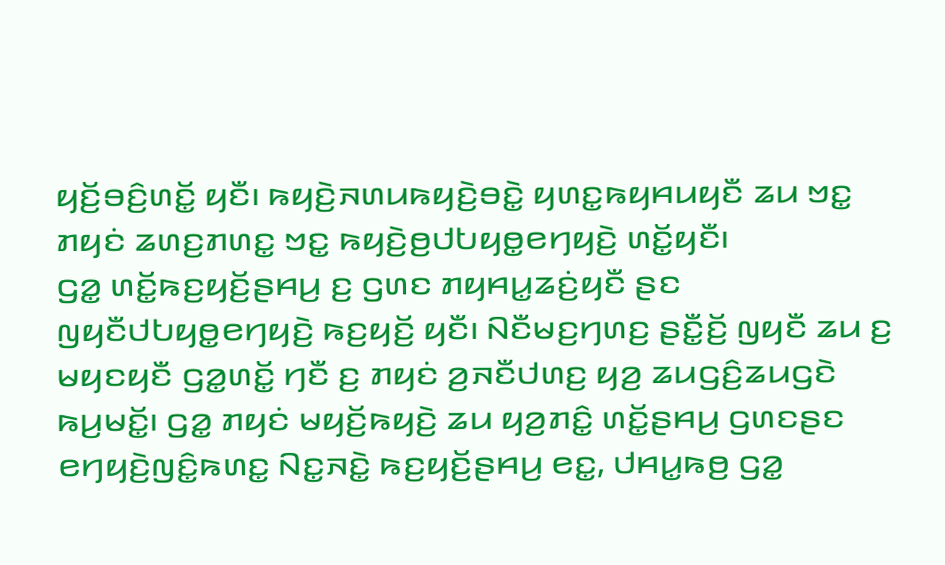ꤟꤢꤩ꤬ꤋꤢꤨ꤬ꤛꤢꤩ꤭ ꤟꤢꤪ꤯ ꤒꤟꤢꤧ꤬ꤏꤛꤣꤒꤟꤢꤧ꤬ꤋꤢꤧ꤭ ꤟꤛꤢ꤭ꤒꤟꤌꤣꤟꤢꤪ ꤘꤣ ꤠꤢ꤭ ꤊꤟꤢꤦ ꤘꤛꤢ꤬ꤊꤛꤢ꤭ ꤠꤢ꤭ ꤒꤟꤢꤧ꤬ꤥ꤬ꤓꤝꤟꤥ꤭ꤕꤚꤟꤢꤧ꤬ ꤛꤢꤩ꤭ꤟꤢꤪ꤯
ꤞꤤ꤭ ꤛꤢꤩ꤭ꤒꤢ꤬ꤟꤢꤩ꤬ꤔꤌꤣ꤬ ꤢ꤬ ꤞꤛꤢ ꤊꤟꤌꤣ꤭ꤘꤢꤦ꤬ꤟꤢꤪ ꤔꤢ ꤜꤟꤢꤪꤓꤝꤟꤥ꤭ꤕꤚꤟꤢꤧ꤬ ꤒꤢ꤬ꤟꤢꤩ꤬ ꤟꤢꤪ꤯ ꤡꤢꤪꤗꤢ꤬ꤚꤛꤢ꤬ ꤔꤢꤪ꤭ꤢꤩ꤬ ꤜꤟꤢꤪ ꤘꤣ ꤢ꤬ ꤗꤟꤢꤟꤢꤪ ꤞꤤ꤭ꤛꤢꤩ꤭ ꤚꤢꤪ ꤢ꤬ ꤊꤟꤢꤦ ꤤ꤬ꤏꤢꤪꤓꤛꤢ꤬ ꤟꤤ꤬ ꤘꤣꤞꤢꤨ꤬ꤘꤣꤞꤢꤧ ꤒꤣ꤬ꤗꤢꤩ꤭꤯ ꤞꤤ꤭ ꤊꤟꤢꤦ ꤗꤟꤢꤩ꤬ꤒꤟꤢꤧ꤬ ꤘꤣ ꤟꤤ꤬ꤊꤢꤨ꤭ ꤛꤢꤩ꤭ꤔꤌꤣ꤬ ꤞꤛꤢꤔꤢ ꤕꤚꤟꤢꤧ꤬ꤜꤢꤨ꤭ꤒꤛꤢ꤭ ꤡꤢ꤭ꤏꤢꤧ꤭ ꤒꤢ꤬ꤟꤢꤩ꤬ꤔꤌꤣ꤬ ꤕꤢ꤭, ꤓꤌꤣ꤭ꤒꤥ꤬ ꤞꤤ꤭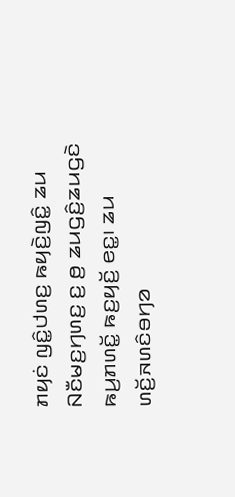ꤊꤟꤢꤦ ꤜꤢꤨ꤭ꤓꤛꤢ꤬ ꤒꤟꤢꤧ꤬ꤜꤢꤨ꤭ ꤘꤣ ꤡꤢꤪꤗꤢ꤬ꤚꤛꤢ꤬ ꤢ꤬ ꤥ꤬ ꤘꤣꤞꤢꤨ꤬ꤘꤣꤞꤢꤧ ꤒꤣ꤬ꤊꤛꤢꤩ꤭ ꤒꤢ꤬ꤟꤢꤩ꤬ ꤕꤢ꤭꤯ ꤘꤣ ꤛꤢꤩ꤬ꤏꤛꤢꤨꤋꤚꤤ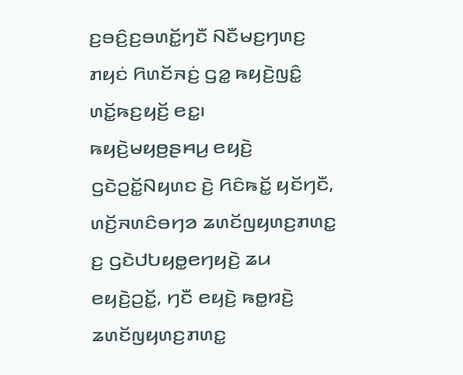ꤢ꤬ꤋꤢꤨ꤬ꤢ꤬ꤋꤛꤢꤩ꤭ꤚꤢꤪ ꤡꤢꤪꤗꤢ꤬ꤚꤛꤢ꤬ ꤊꤟꤢꤦ ꤖꤛꤢꤩꤏꤢꤦ꤬ ꤞꤤ꤭ ꤒꤟꤢꤧ꤬ꤜꤢꤨ꤭ ꤛꤢꤩ꤭ꤒꤢ꤬ꤟꤢꤩ꤬ ꤕꤢ꤭꤯
ꤒꤟꤢꤧ꤬ꤗꤟꤥ꤬ꤔꤌꤣ꤬ ꤕꤟꤢꤧ꤬ ꤞꤢꤧꤑꤢꤩ꤭ꤡꤟꤛꤢ ꤢꤧ꤬ ꤖꤢꤨꤒꤢꤩ꤭ ꤟꤢꤩꤚꤢꤪ, ꤛꤢꤩ꤬ꤏꤛꤢꤨꤋꤚꤤ ꤘꤛꤢꤩꤜꤟꤛꤢ꤬ꤊꤛꤢ꤭ ꤢ꤬ ꤞꤢꤧꤓꤝꤟꤥ꤭ꤕꤚꤟꤢꤧ꤬ ꤘꤣ ꤕꤟꤢꤧ꤬ꤑꤢꤩ꤭, ꤚꤢꤪ ꤕꤟꤢꤧ꤬ ꤒꤥ꤭ꤙꤢꤧ꤬ ꤘꤛꤢꤩꤜꤟꤛꤢ꤬ꤊꤛꤢ꤭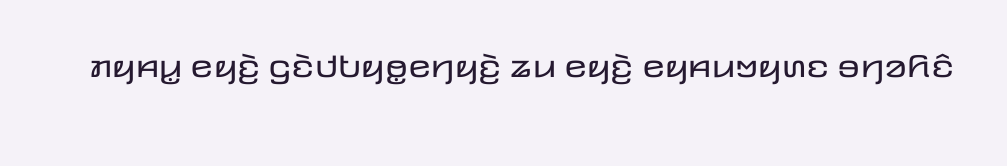ꤊꤟꤌꤣ꤭ ꤕꤟꤢꤧ꤬ ꤞꤢꤧꤓꤝꤟꤥ꤭ꤕꤚꤟꤢꤧ꤬ ꤘꤣ ꤕꤟꤢꤧ꤬ ꤕꤟꤌꤣꤠꤟꤛꤢ ꤋꤚꤤꤖꤢꤨ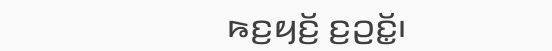ꤒꤢ꤬ꤟꤢꤩ꤬ ꤢ꤬ꤑꤢꤩ꤭꤯